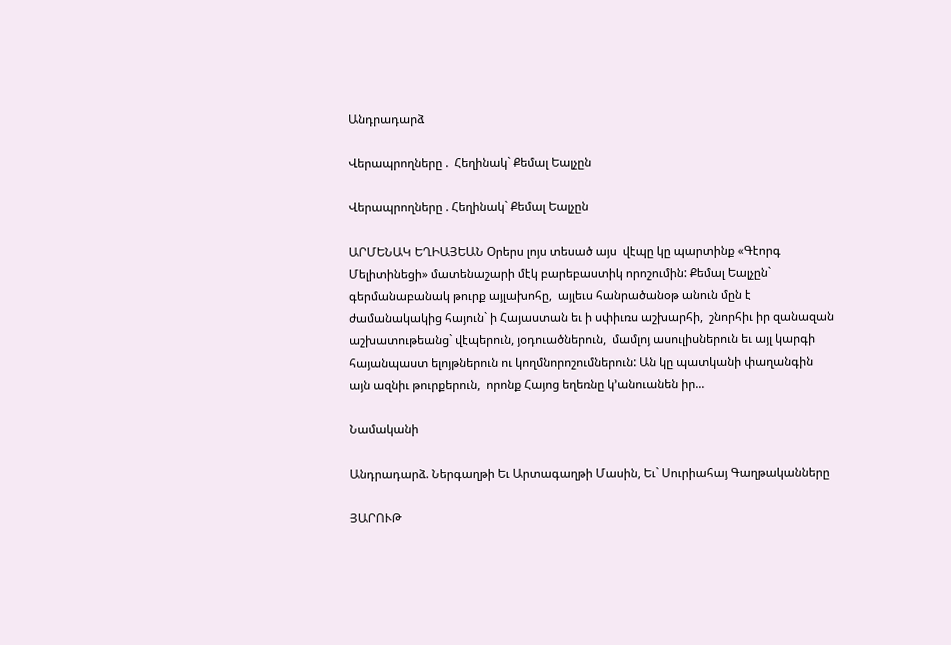Անդրադարձ

Վերապրողները .  Հեղինակ` Քեմալ Եալչըն

Վերապրողները . Հեղինակ` Քեմալ Եալչըն

ԱՐՄԵՆԱԿ ԵՂԻԱՅԵԱՆ Օրերս լոյս տեսած այս  վէպը կը պարտինք «Գէորգ Մելիտինեցի» մատենաշարի մէկ բարեբաստիկ որոշումին: Քեմալ Եալչըն` գերմանաբանակ թուրք այլախոհը,  այլեւս հանրածանօթ անուն մըն է ժամանակակից հայուն` ի Հայաստան եւ ի սփիւռս աշխարհի,  շնորհիւ իր զանազան աշխատութեանց` վէպերուն, յօդուածներուն,  մամլոյ ասուլիսներուն եւ այլ կարգի հայանպաստ ելոյթներուն ու կողմնորոշումներուն: Ան կը պատկանի փաղանգին այն ազնիւ թուրքերուն,  որոնք Հայոց եղեռնը կ’անուանեն իր...

Նամականի

Անդրադարձ. Ներգաղթի Եւ Արտագաղթի Մասին, Եւ` Սուրիահայ Գաղթականները

ՅԱՐՈՒԹ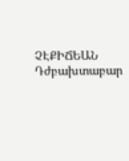ՉԷՔԻՃԵԱՆ Դժբախտաբար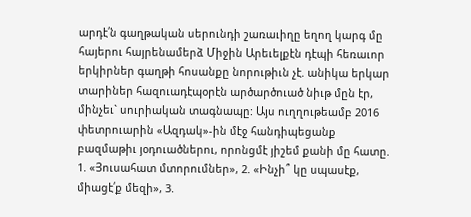արդէ՛ն գաղթական սերունդի շառաւիղը եղող կարգ մը հայերու հայրենամերձ Միջին Արեւելքէն դէպի հեռաւոր երկիրներ գաղթի հոսանքը նորութիւն չէ. անիկա երկար տարիներ հազուադէպօրէն արծարծուած նիւթ մըն էր, մինչեւ` սուրիական տագնապը: Այս ուղղութեամբ 2016 փետրուարին «Ազդակ»-ին մէջ հանդիպեցանք բազմաթիւ յօդուածներու, որոնցմէ յիշեմ քանի մը հատը. 1. «Յուսահատ մտորումներ», 2. «Ինչի՞ կը սպասէք, միացէ՛ք մեզի», 3.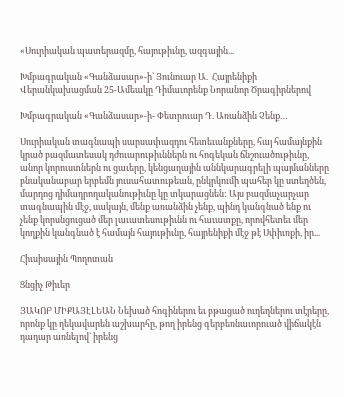«Սուրիական պատերազմը, հայութիւնը, ազգային...

Խմբագրական «Գանձասար»-ի` Յունուար Ա.  Հայրենիքի Վերանկախացման 25-Ամեակը Դիմաւորենք Նորանոր Ծրագիրներով

Խմբագրական «Գանձասար»-ի- Փետրուար Դ. Առանձին Չենք…

Սուրիական տագնապի սարսափազդու հետեւանքները, հայ համայնքին կրած բազմատեսակ դժուարութիւններն ու հոգեկան ճնշուածութիւնը, անոր կորուստներն ու ցաւերը, կենցաղային աննկարագրելի պայմանները բնականաբար երբեմն յուսահատութեան, ընկրկումի պահեր կը ստեղծեն, մարդոց դիմադրողականութիւնը կը տկարացնեն: Այս բազմաչարչար տագնապին մէջ, սակայն, մենք առանձին չենք, պինդ կանգնած ենք ու չենք կորսնցուցած մեր լաւատեսութիւնն ու հաւատքը, որովհետեւ մեր կողքին կանգնած է համայն հայութիւնը, հայրենիքի մէջ թէ Սփիւռքի, իր...

Հիւսիսային Պողոտան

Ցնցիչ Թիւեր

ՅԱԿՈԲ ՄԻՔԱՅԷԼԵԱՆ Նեխած հոգիներու եւ բթացած ուղեղներու տէրերը, որոնք կը ղեկավարեն աշխարհը, թող իրենց գերբեռնաւորուած վիճակէն դադար առնելով` իրենց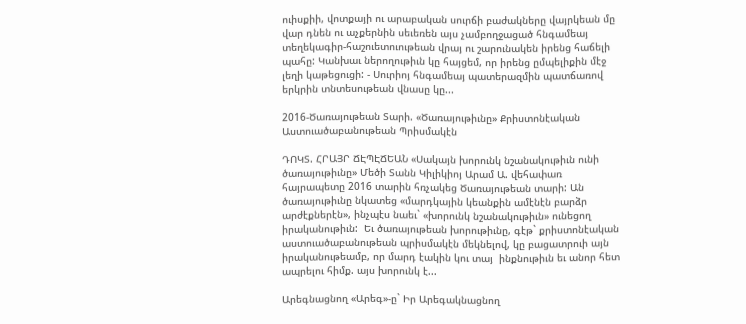ուիսքիի, վոտքայի ու արաբական սուրճի բաժակները վայրկեան մը վար դնեն ու աչքերնին սեւեռեն այս չամբողջացած հնգամեայ տեղեկագիր-հաշուետուութեան վրայ ու շարունակեն իրենց հաճելի պահը: Կանխաւ ներողութիւն կը հայցեմ, որ իրենց ըմպելիքին մէջ լեղի կաթեցուցի: - Սուրիոյ հնգամեայ պատերազմին պատճառով երկրին տնտեսութեան վնասը կը...

2016-Ծառայութեան Տարի. «Ծառայութիւնը» Քրիստոնէական Աստուածաբանութեան Պրիսմակէն

ԴՈԿՏ. ՀՐԱՅՐ ՃԷՊԷՃԵԱՆ «Սակայն խորունկ նշանակութիւն ունի ծառայութիւնը» Մեծի Տանն Կիլիկիոյ Արամ Ա. վեհափառ հայրապետը 2016 տարին հռչակեց Ծառայութեան տարի: Ան ծառայութիւնը նկատեց «մարդկային կեանքին ամէնէն բարձր արժէքներէն», ինչպէս նաեւ` «խորունկ նշանակութիւն» ունեցող իրականութիւն:  Եւ ծառայութեան խորութիւնը, գէթ` քրիստոնէական աստուածաբանութեան պրիսմակէն մեկնելով, կը բացատրուի այն իրականութեամբ, որ մարդ էակին կու տայ  ինքնութիւն եւ անոր հետ ապրելու հիմք. այս խորունկ է...

Արեգնացնող «Արեգ»-ը` Իր Արեգակնացնող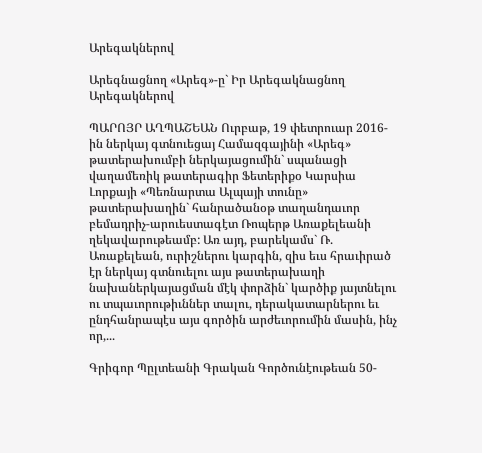Արեգակներով

Արեգնացնող «Արեգ»-ը` Իր Արեգակնացնող Արեգակներով

ՊԱՐՈՅՐ ԱՂՊԱՇԵԱՆ Ուրբաթ, 19 փետրուար 2016-ին ներկայ գտնուեցայ Համազգայինի «Արեգ» թատերախումբի ներկայացումին` սպանացի վաղամեռիկ թատերագիր Ֆետերիքօ Կարսիա Լորքայի «Պեռնարտա Ալպայի տունը» թատերախաղին` հանրածանօթ տաղանդաւոր բեմադրիչ-արուեստագէտ Ռոպերթ Առաքելեանի ղեկավարութեամբ: Առ այդ, բարեկամս` Ռ. Առաքելեան, ուրիշներու կարգին, զիս եւս հրաւիրած էր ներկայ գտնուելու այս թատերախաղի նախաներկայացման մէկ փորձին` կարծիք յայտնելու ու տպաւորութիւններ տալու, դերակատարներու եւ ընդհանրապէս այս գործին արժեւորումին մասին, ինչ որ,...

Գրիգոր Պըլտեանի Գրական Գործունէութեան 50-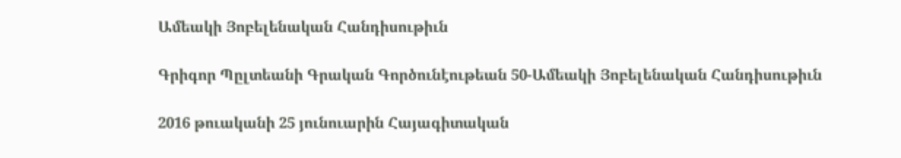Ամեակի Յոբելենական Հանդիսութիւն

Գրիգոր Պըլտեանի Գրական Գործունէութեան 50-Ամեակի Յոբելենական Հանդիսութիւն

2016 թուականի 25 յունուարին Հայագիտական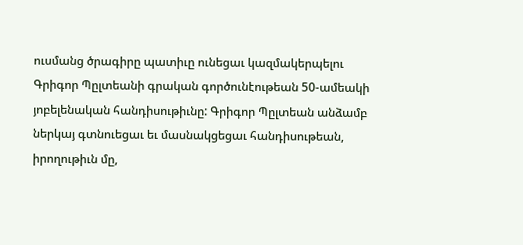ուսմանց ծրագիրը պատիւը ունեցաւ կազմակերպելու Գրիգոր Պըլտեանի գրական գործունէութեան 50-ամեակի յոբելենական հանդիսութիւնը: Գրիգոր Պըլտեան անձամբ ներկայ գտնուեցաւ եւ մասնակցեցաւ հանդիսութեան,  իրողութիւն մը,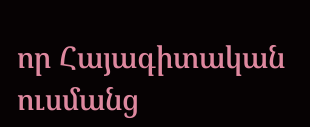որ Հայագիտական ուսմանց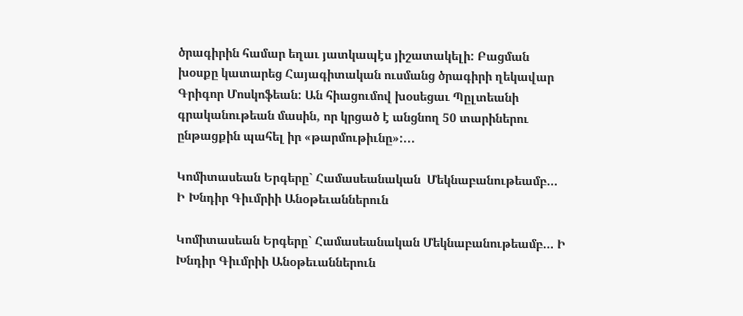ծրագիրին համար եղաւ յատկապէս յիշատակելի: Բացման խօսքը կատարեց Հայագիտական ուսմանց ծրագիրի ղեկավար Գրիգոր Մոսկոֆեան: Ան հիացումով խօսեցաւ Պըլտեանի գրականութեան մասին, որ կրցած է անցնող 50 տարիներու ընթացքին պահել իր «թարմութիւնը»:...

Կոմիտասեան Երգերը` Համասեանական  Մեկնաբանութեամբ…  Ի Խնդիր Գիւմրիի Անօթեւաններուն

Կոմիտասեան Երգերը` Համասեանական Մեկնաբանութեամբ… Ի Խնդիր Գիւմրիի Անօթեւաններուն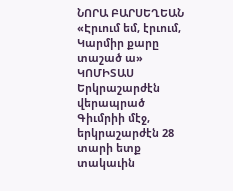ՆՈՐԱ ԲԱՐՍԵՂԵԱՆ «Էրւում եմ, էրւում, Կարմիր քարը տաշած ա» ԿՈՄԻՏԱՍ   Երկրաշարժէն վերապրած Գիւմրիի մէջ, երկրաշարժէն 28 տարի ետք տակաւին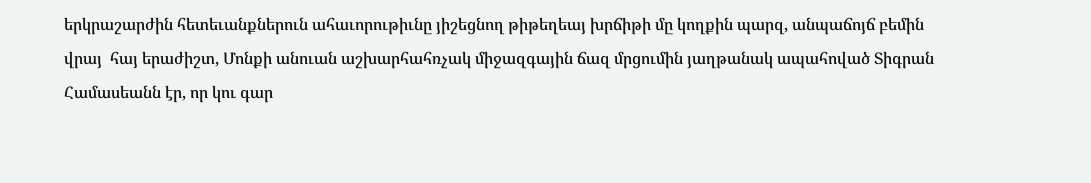երկրաշարժին հետեւանքներուն ահաւորութիւնը յիշեցնող թիթեղեայ խրճիթի մը կողքին պարզ, անպաճոյճ բեմին վրայ  հայ երաժիշտ, Մոնքի անուան աշխարհահռչակ միջազգային ճազ մրցումին յաղթանակ ապահոված Տիգրան Համասեանն էր, որ կու գար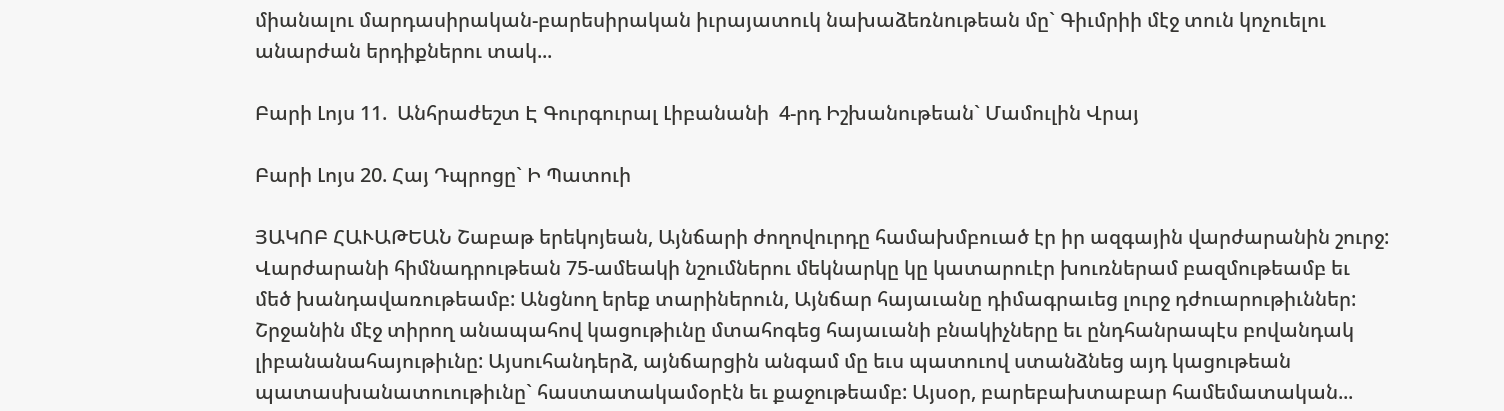միանալու մարդասիրական-բարեսիրական իւրայատուկ նախաձեռնութեան մը` Գիւմրիի մէջ տուն կոչուելու անարժան երդիքներու տակ...

Բարի Լոյս 11.  Անհրաժեշտ Է Գուրգուրալ Լիբանանի  4-րդ Իշխանութեան` Մամուլին Վրայ

Բարի Լոյս 20. Հայ Դպրոցը` Ի Պատուի

ՅԱԿՈԲ ՀԱՒԱԹԵԱՆ Շաբաթ երեկոյեան, Այնճարի ժողովուրդը համախմբուած էր իր ազգային վարժարանին շուրջ: Վարժարանի հիմնադրութեան 75-ամեակի նշումներու մեկնարկը կը կատարուէր խուռներամ բազմութեամբ եւ մեծ խանդավառութեամբ: Անցնող երեք տարիներուն, Այնճար հայաւանը դիմագրաւեց լուրջ դժուարութիւններ: Շրջանին մէջ տիրող անապահով կացութիւնը մտահոգեց հայաւանի բնակիչները եւ ընդհանրապէս բովանդակ լիբանանահայութիւնը: Այսուհանդերձ, այնճարցին անգամ մը եւս պատուով ստանձնեց այդ կացութեան պատասխանատուութիւնը` հաստատակամօրէն եւ քաջութեամբ: Այսօր, բարեբախտաբար համեմատական...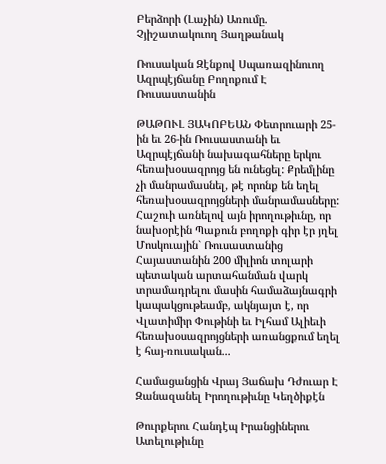Բերձորի (Լաչին) Առումը. Չյիշատակուող Յաղթանակ

Ռուսական Զէնքով Սպառազինուող Ազրպէյճանը Բողոքում Է Ռուսաստանին

ԹԱԹՈՒԼ ՅԱԿՈԲԵԱՆ Փետրուարի 25-ին եւ 26-ին Ռուսաստանի եւ Ազրպէյճանի նախագահները երկու հեռախօսազրոյց են ունեցել: Քրեմլինը չի մանրամասնել, թէ որոնք են եղել հեռախօսազրոյցների մանրամասները: Հաշուի առնելով այն իրողութիւնը, որ նախօրէին Պաքուն բողոքի գիր էր յղել Մոսկուային` Ռուսաստանից Հայաստանին 200 միլիոն տոլարի պետական արտահանման վարկ տրամադրելու մասին համաձայնագրի կապակցութեամբ, ակնյայտ է, որ Վլատիմիր Փութինի եւ Իլհամ Ալիեւի հեռախօսազրոյցների առանցքում եղել է հայ-ռուսական...

Համացանցին Վրայ Յաճախ Դժուար Է Զանազանել Իրողութիւնը Կեղծիքէն

Թուրքերու Հանդէպ Իրանցիներու Ատելութիւնը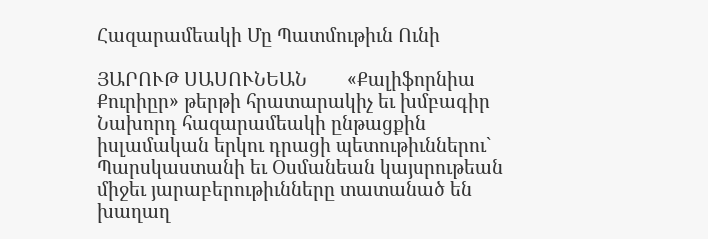Հազարամեակի Մը Պատմութիւն Ունի

ՅԱՐՈՒԹ ՍԱՍՈՒՆԵԱՆ        «Քալիֆորնիա Քուրիըր» թերթի հրատարակիչ եւ խմբագիր Նախորդ հազարամեակի ընթացքին իսլամական երկու դրացի պետութիւններու` Պարսկաստանի եւ Օսմանեան կայսրութեան միջեւ յարաբերութիւնները տատանած են խաղաղ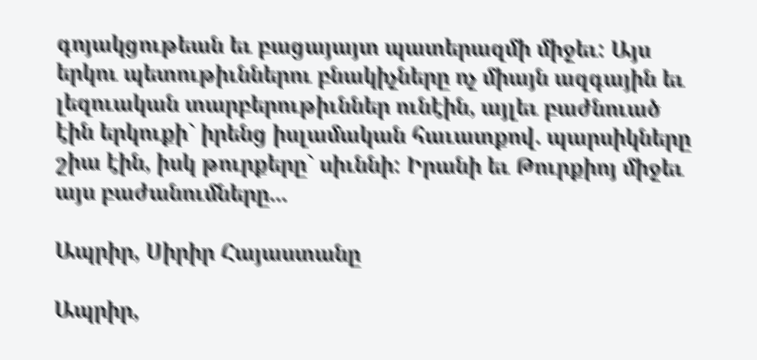գոյակցութեան եւ բացայայտ պատերազմի միջեւ: Այս երկու պետութիւններու բնակիչները ոչ միայն ազգային եւ լեզուական տարբերութիւններ ունէին, այլեւ բաժնուած էին երկուքի` իրենց իսլամական հաւատքով. պարսիկները շիա էին, իսկ թուրքերը` սիւննի: Իրանի եւ Թուրքիոյ միջեւ այս բաժանումները...

Ապրիր, Սիրիր Հայաստանը

Ապրիր,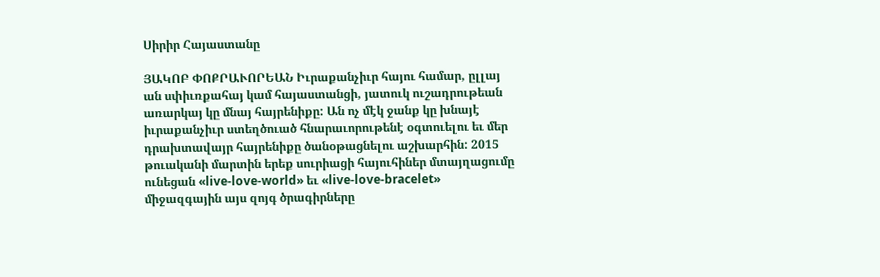Սիրիր Հայաստանը

ՅԱԿՈԲ ՓՈՔՐԱՒՈՐԵԱՆ Իւրաքանչիւր հայու համար, ըլլայ ան սփիւռքահայ կամ հայաստանցի, յատուկ ուշադրութեան առարկայ կը մնայ հայրենիքը: Ան ոչ մէկ ջանք կը խնայէ իւրաքանչիւր ստեղծուած հնարաւորութենէ օգտուելու եւ մեր դրախտավայր հայրենիքը ծանօթացնելու աշխարհին: 2015 թուականի մարտին երեք սուրիացի հայուհիներ մտայղացումը ունեցան «live-love-world» եւ «live-love-bracelet» միջազգային այս զոյգ ծրագիրները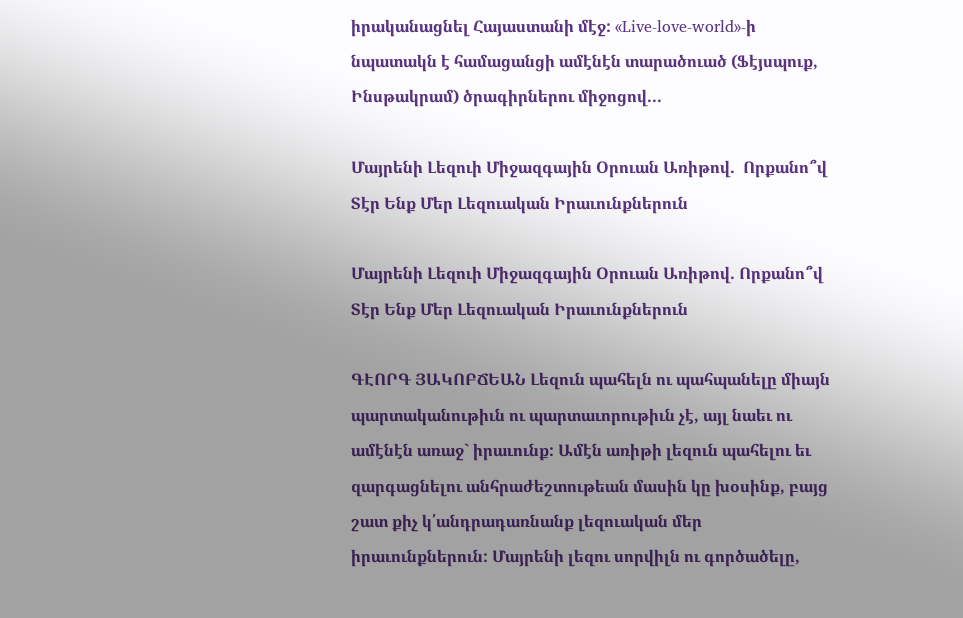իրականացնել Հայաստանի մէջ: «Live-love-world»-ի նպատակն է համացանցի ամէնէն տարածուած (Ֆէյսպուք, Ինսթակրամ) ծրագիրներու միջոցով...

Մայրենի Լեզուի Միջազգային Օրուան Առիթով.  Որքանո՞վ Տէր Ենք Մեր Լեզուական Իրաւունքներուն

Մայրենի Լեզուի Միջազգային Օրուան Առիթով. Որքանո՞վ Տէր Ենք Մեր Լեզուական Իրաւունքներուն

ԳԷՈՐԳ ՅԱԿՈԲՃԵԱՆ Լեզուն պահելն ու պահպանելը միայն պարտականութիւն ու պարտաւորութիւն չէ, այլ նաեւ ու ամէնէն առաջ` իրաւունք: Ամէն առիթի լեզուն պահելու եւ զարգացնելու անհրաժեշտութեան մասին կը խօսինք, բայց շատ քիչ կ՛անդրադառնանք լեզուական մեր իրաւունքներուն: Մայրենի լեզու սորվիլն ու գործածելը,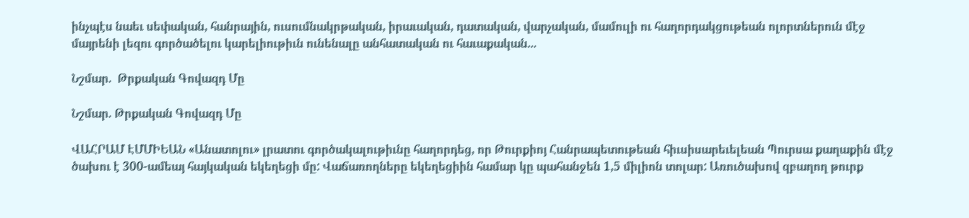ինչպէս նաեւ սեփական, հանրային, ուսումնակրթական, իրաւական, դատական, վարչական, մամուլի ու հաղորդակցութեան ոլորտներուն մէջ մայրենի լեզու գործածելու կարելիութիւն ունենալը անհատական ու հաւաքական...

Նշմար.  Թրքական Գովազդ Մը

Նշմար. Թրքական Գովազդ Մը

ՎԱՀՐԱՄ ԷՄՄԻԵԱՆ «Անատոլու» լրատու գործակալութիւնը հաղորդեց, որ Թուրքիոյ Հանրապետութեան հիւսիսարեւելեան Պուրսա քաղաքին մէջ ծախու է 300-ամեայ հայկական եկեղեցի մը: Վաճառողները եկեղեցիին համար կը պահանջեն 1,5 միլիոն տոլար: Առուծախով զբաղող թուրք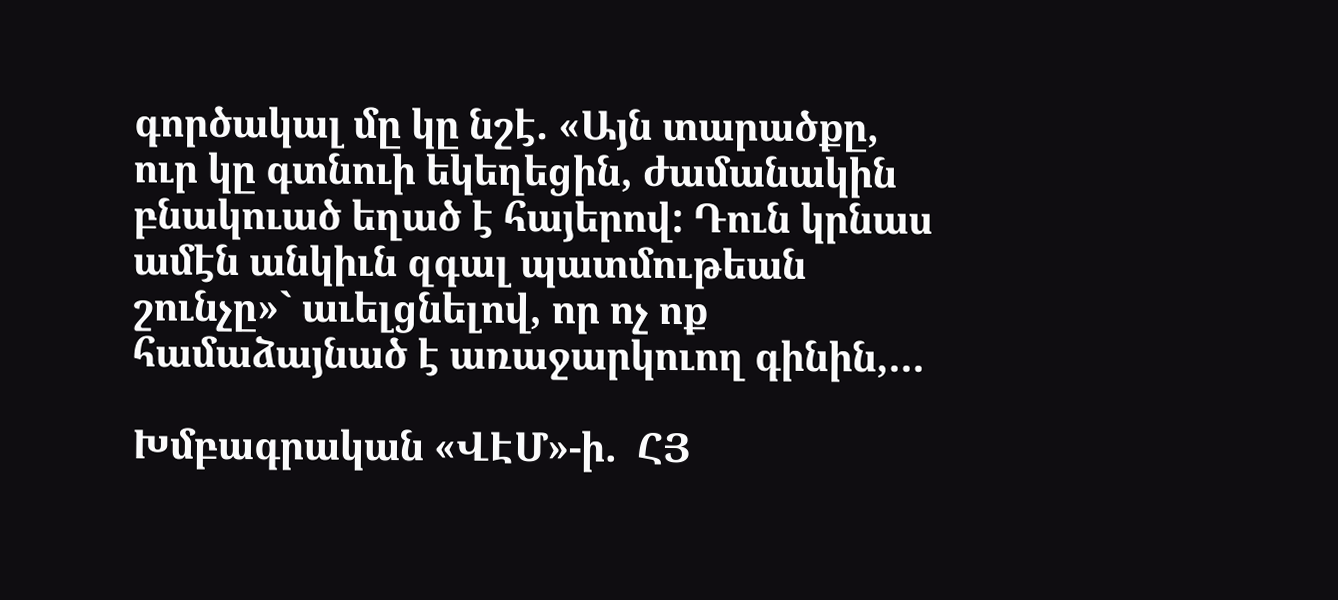գործակալ մը կը նշէ. «Այն տարածքը, ուր կը գտնուի եկեղեցին, ժամանակին բնակուած եղած է հայերով: Դուն կրնաս ամէն անկիւն զգալ պատմութեան շունչը»` աւելցնելով, որ ոչ ոք համաձայնած է առաջարկուող գինին,...

Խմբագրական «ՎԷՄ»-ի.  ՀՅ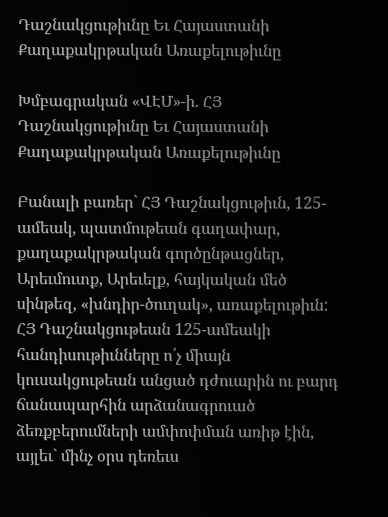Դաշնակցութիւնը Եւ Հայաստանի Քաղաքակրթական Առաքելութիւնը

Խմբագրական «ՎԷՄ»-ի. ՀՅ Դաշնակցութիւնը Եւ Հայաստանի Քաղաքակրթական Առաքելութիւնը

Բանալի բառեր` ՀՅ Դաշնակցութիւն, 125-ամեակ, պատմութեան գաղափար, քաղաքակրթական գործընթացներ, Արեւմուտք, Արեւելք, հայկական մեծ սինթեզ, «խնդիր-ծուղակ», առաքելութիւն: ՀՅ Դաշնակցութեան 125-ամեակի հանդիսութիւնները ո՛չ միայն կուսակցութեան անցած դժուարին ու բարդ ճանապարհին արձանագրուած ձեռքբերումների ամփոփման առիթ էին, այլեւ` մինչ օրս դեռեւս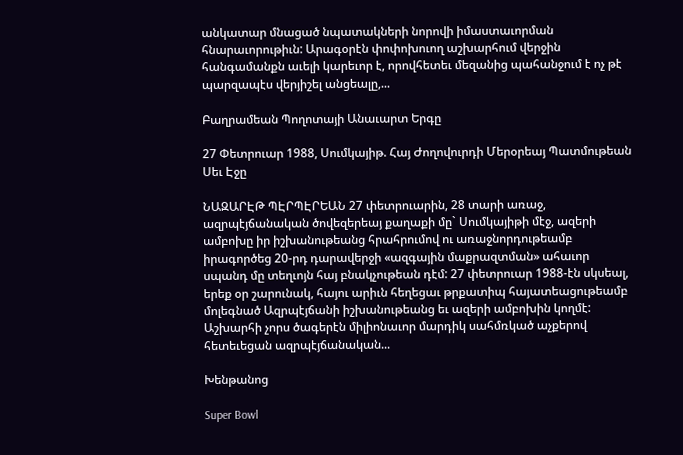անկատար մնացած նպատակների նորովի իմաստաւորման հնարաւորութիւն: Արագօրէն փոփոխուող աշխարհում վերջին հանգամանքն աւելի կարեւոր է, որովհետեւ մեզանից պահանջում է ոչ թէ պարզապէս վերյիշել անցեալը,...

Բաղրամեան Պողոտայի Անաւարտ Երգը

27 Փետրուար 1988, Սումկայիթ. Հայ Ժողովուրդի Մերօրեայ Պատմութեան Սեւ Էջը

ՆԱԶԱՐԷԹ ՊԷՐՊԷՐԵԱՆ 27 փետրուարին, 28 տարի առաջ, ազրպէյճանական ծովեզերեայ քաղաքի մը` Սումկայիթի մէջ, ազերի ամբոխը իր իշխանութեանց հրահրումով ու առաջնորդութեամբ իրագործեց 20-րդ դարավերջի «ազգային մաքրազտման» ահաւոր սպանդ մը տեղւոյն հայ բնակչութեան դէմ: 27 փետրուար 1988-էն սկսեալ, երեք օր շարունակ, հայու արիւն հեղեցաւ թրքատիպ հայատեացութեամբ մոլեգնած Ազրպէյճանի իշխանութեանց եւ ազերի ամբոխին կողմէ: Աշխարհի չորս ծագերէն միլիոնաւոր մարդիկ սահմռկած աչքերով հետեւեցան ազրպէյճանական...

Խենթանոց

Super Bowl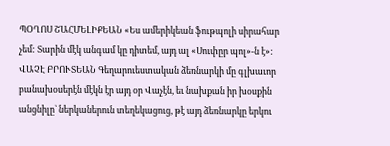ՊՕՂՈՍ ՇԱՀՄԵԼԻՔԵԱՆ «Ես ամերիկեան ֆութպոլի սիրահար չեմ: Տարին մէկ անգամ կը դիտեմ, այդ ալ «Սուփըր պոլ»-ն է»: ՎԱՉԷ ԲՐՈՒՏԵԱՆ Գեղարուեստական ձեռնարկի մը գլխաւոր բանախօսերէն մէկն էր այդ օր Վաչէն, եւ նախքան իր խօսքին անցնիլը` ներկաներուն տեղեկացուց, թէ այդ ձեռնարկը երկու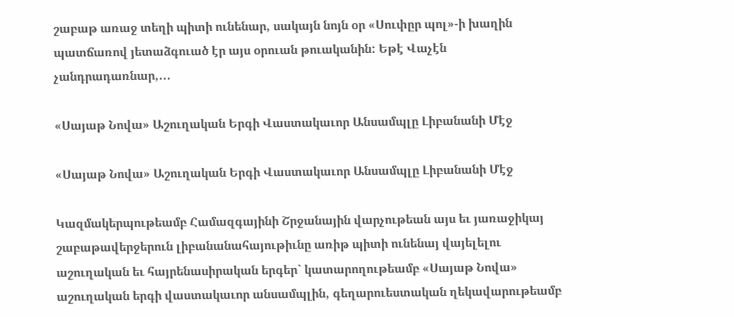շաբաթ առաջ տեղի պիտի ունենար, սակայն նոյն օր «Սուփըր պոլ»-ի խաղին պատճառով յետաձգուած էր այս օրուան թուականին: Եթէ Վաչէն չանդրադառնար,...

«Սայաթ Նովա» Աշուղական Երգի Վաստակաւոր Անսամպլը Լիբանանի Մէջ

«Սայաթ Նովա» Աշուղական Երգի Վաստակաւոր Անսամպլը Լիբանանի Մէջ

Կազմակերպութեամբ Համազգայինի Շրջանային վարչութեան այս եւ յառաջիկայ շաբաթավերջերուն լիբանանահայութիւնը առիթ պիտի ունենայ վայելելու աշուղական եւ հայրենասիրական երգեր` կատարողութեամբ «Սայաթ Նովա» աշուղական երգի վաստակաւոր անսամպլին, գեղարուեստական ղեկավարութեամբ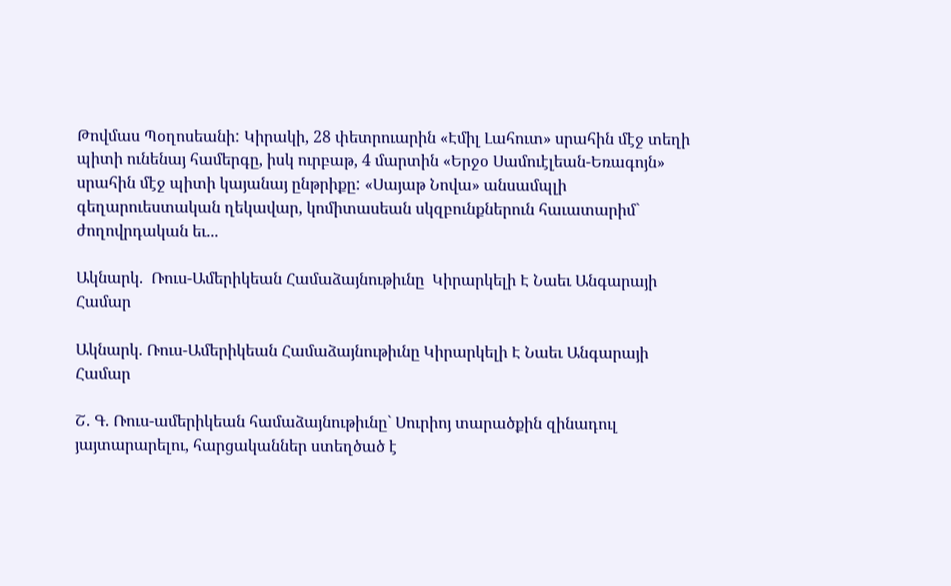Թովմաս Պօղոսեանի: Կիրակի, 28 փետրուարին «Էմիլ Լահուտ» սրահին մէջ տեղի պիտի ունենայ համերգը, իսկ ուրբաթ, 4 մարտին «Երջօ Սամուէլեան-Եռագոյն» սրահին մէջ պիտի կայանայ ընթրիքը: «Սայաթ Նովա» անսամպլի գեղարուեստական ղեկավար, կոմիտասեան սկզբունքներուն հաւատարիմ` ժողովրդական եւ...

Ակնարկ.  Ռուս-Ամերիկեան Համաձայնութիւնը  Կիրարկելի Է Նաեւ Անգարայի Համար

Ակնարկ. Ռուս-Ամերիկեան Համաձայնութիւնը Կիրարկելի Է Նաեւ Անգարայի Համար

Շ. Գ. Ռուս-ամերիկեան համաձայնութիւնը` Սուրիոյ տարածքին զինադուլ յայտարարելու, հարցականներ ստեղծած է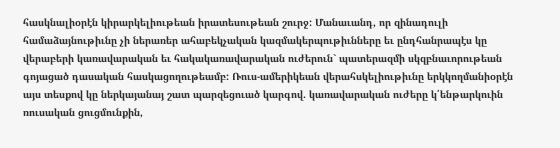հասկնալիօրէն կիրարկելիութեան իրատեսութեան շուրջ: Մանաւանդ, որ զինադուլի համաձայնութիւնը չի ներառեր ահաբեկչական կազմակերպութիւնները եւ ընդհանրապէս կը վերաբերի կառավարական եւ հակակառավարական ուժերուն` պատերազմի սկզբնաւորութեան գոյացած դասական հասկացողութեամբ: Ռուս-ամերիկեան վերահսկելիութիւնը երկկողմանիօրէն այս տեսքով կը ներկայանայ շատ պարզեցուած կարգով. կառավարական ուժերը կ՛ենթարկուին ռուսական ցուցմունքին,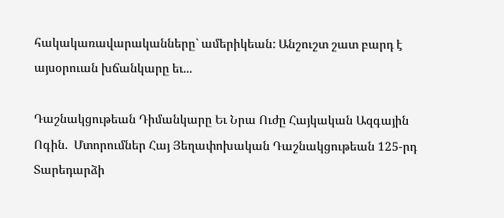հակակառավարականները` ամերիկեան: Անշուշտ շատ բարդ է այսօրուան խճանկարը եւ...

Դաշնակցութեան Դիմանկարը Եւ Նրա Ուժը Հայկական Ազգային Ոգին.  Մտորումներ Հայ Յեղափոխական Դաշնակցութեան 125-րդ Տարեդարձի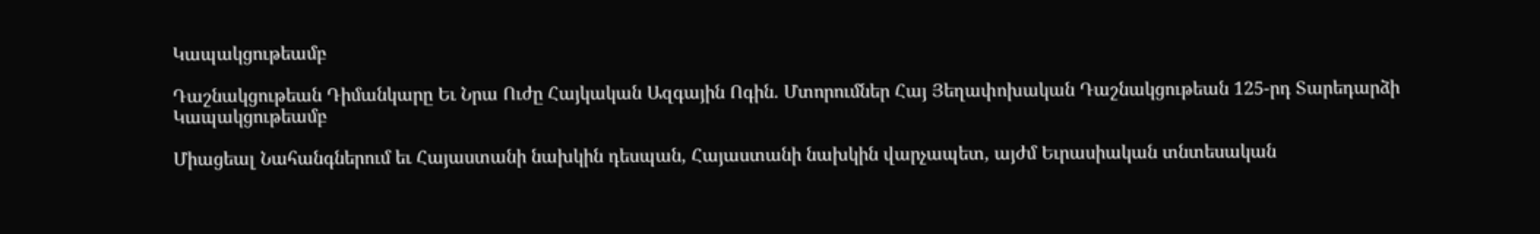Կապակցութեամբ

Դաշնակցութեան Դիմանկարը Եւ Նրա Ուժը Հայկական Ազգային Ոգին. Մտորումներ Հայ Յեղափոխական Դաշնակցութեան 125-րդ Տարեդարձի Կապակցութեամբ

Միացեալ Նահանգներում եւ Հայաստանի նախկին դեսպան, Հայաստանի նախկին վարչապետ, այժմ Եւրասիական տնտեսական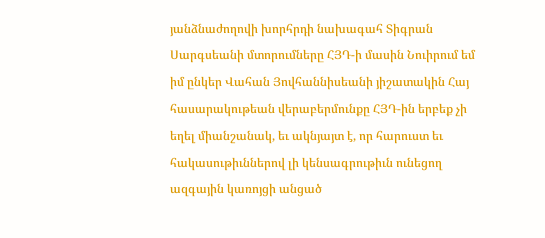յանձնաժողովի խորհրդի նախագահ Տիգրան Սարգսեանի մտորումները ՀՅԴ-ի մասին Նուիրում եմ իմ ընկեր Վահան Յովհաննիսեանի յիշատակին Հայ հասարակութեան վերաբերմունքը ՀՅԴ-ին երբեք չի եղել միանշանակ, եւ ակնյայտ է, որ հարուստ եւ հակասութիւններով լի կենսագրութիւն ունեցող ազգային կառոյցի անցած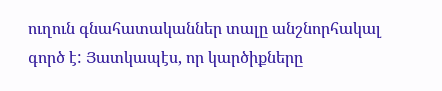ուղուն գնահատականներ տալը անշնորհակալ գործ է: Յատկապէս, որ կարծիքները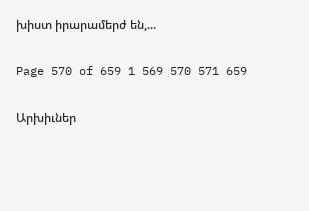խիստ իրարամերժ են,...

Page 570 of 659 1 569 570 571 659

Արխիւներ